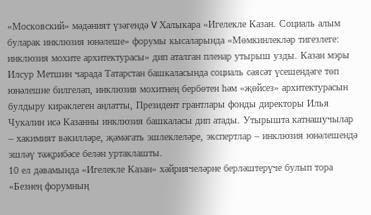«Московский» мәдәният үзәгендә V Халыкара «Игелекле Казан. Социаль алым буларак инклюзия юнәлеше» форумы кысаларында «Мөмкинлекләр тигезлеге: инклюзия мохите архитектурасы» дип аталган пленар утырыш узды. Казан мэры Илсур Метшин чарада Татарстан башкаласында социаль сәясәт үсешендәге төп юнәлешне билгеләп, инклюзив мохитнең бербөтен һәм «җөйсез» архитектурасын булдыру кирәклеген аңлатты, Президент грантлары фонды директоры Илья Чукалин исә Казанны инклюзия башкаласы дип атады. Утырышта катнашучылар – хакимият вәкилләре, җәмәгать эшлеклеләре, экспертлар – инклюзия юнәлешендә эшләү тәҗрибәсе белән уртаклашты.
10 ел дәвамында «Игелекле Казан» хәйриячеләрне берләштерүче булып тора
«Безнең форумның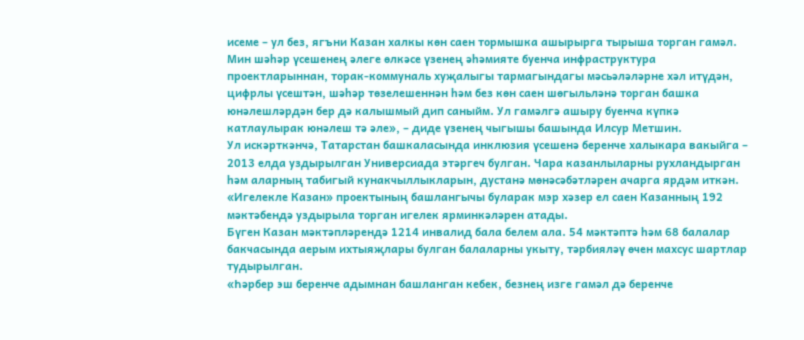исеме – ул без, ягъни Казан халкы көн саен тормышка ашырырга тырыша торган гамәл. Мин шәһәр үсешенең әлеге өлкәсе үзенең әһәмияте буенча инфраструктура проектларыннан, торак-коммуналь хуҗалыгы тармагындагы мәсьәләләрне хәл итүдән, цифрлы үсештән, шәһәр төзелешеннән һәм без көн саен шөгыльләнә торган башка юнәлешләрдән бер дә калышмый дип саныйм. Ул гамәлгә ашыру буенча күпкә катлаулырак юнәлеш тә әле», – диде үзенең чыгышы башында Илсур Метшин.
Ул искәрткәнчә, Татарстан башкаласында инклюзия үсешенә беренче халыкара вакыйга – 2013 елда уздырылган Универсиада этәргеч булган. Чара казанлыларны рухландырган һәм аларның табигый кунакчыллыкларын, дустанә мөнәсәбәтләрен ачарга ярдәм иткән. «Игелекле Казан» проектының башлангычы буларак мэр хәзер ел саен Казанның 192 мәктәбендә уздырыла торган игелек ярминкәләрен атады.
Бүген Казан мәктәпләрендә 1214 инвалид бала белем ала. 54 мәктәптә һәм 68 балалар бакчасында аерым ихтыяҗлары булган балаларны укыту, тәрбияләү өчен махсус шартлар тудырылган.
«Һәрбер эш беренче адымнан башланган кебек, безнең изге гамәл дә беренче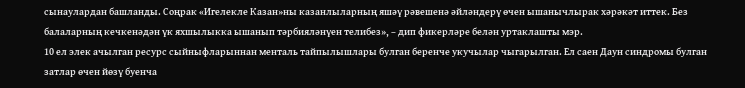сынаулардан башланды. Соңрак «Игелекле Казан»ны казанлыларның яшәү рәвешенә әйләндерү өчен ышанычлырак хәрәкәт иттек. Без балаларның кечкенәдән үк яхшылыкка ышанып тәрбияләнүен телибез», – дип фикерләре белән уртаклашты мэр.
10 ел элек ачылган ресурс сыйныфларыннан менталь тайпылышлары булган беренче укучылар чыгарылган. Ел саен Даун синдромы булган затлар өчен йөзү буенча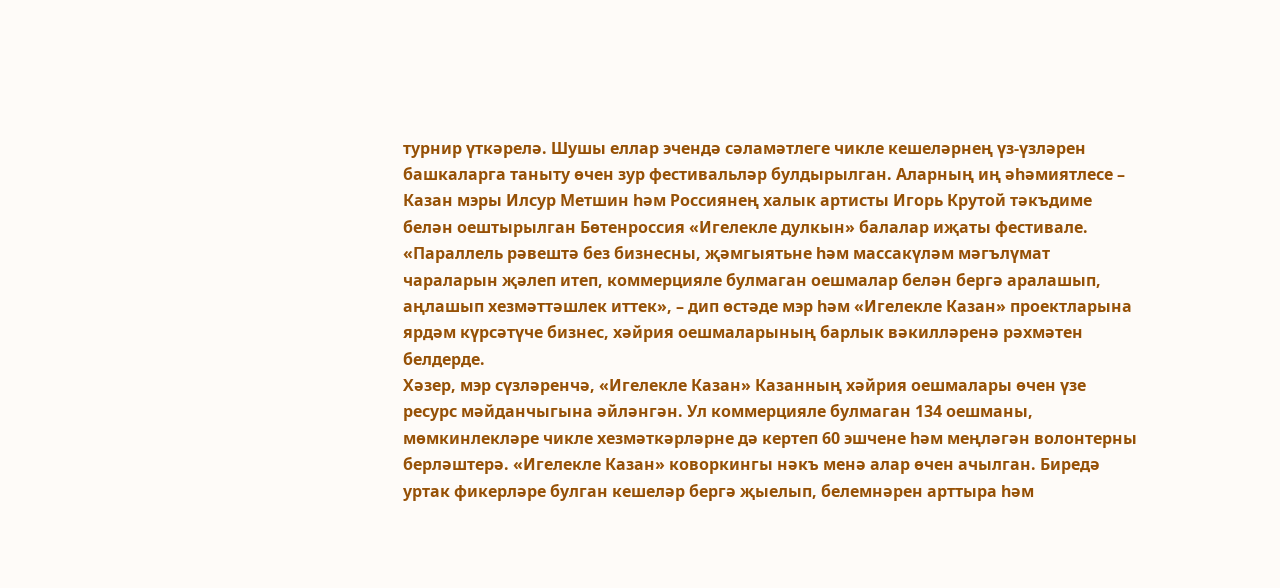турнир үткәрелә. Шушы еллар эчендә сәламәтлеге чикле кешеләрнең үз-үзләрен башкаларга таныту өчен зур фестивальләр булдырылган. Аларның иң әһәмиятлесе – Казан мэры Илсур Метшин һәм Россиянең халык артисты Игорь Крутой тәкъдиме белән оештырылган Бөтенроссия «Игелекле дулкын» балалар иҗаты фестивале.
«Параллель рәвештә без бизнесны, җәмгыятьне һәм массакүләм мәгълүмат чараларын җәлеп итеп, коммерцияле булмаган оешмалар белән бергә аралашып, аңлашып хезмәттәшлек иттек», – дип өстәде мэр һәм «Игелекле Казан» проектларына ярдәм күрсәтүче бизнес, хәйрия оешмаларының барлык вәкилләренә рәхмәтен белдерде.
Хәзер, мэр сүзләренчә, «Игелекле Казан» Казанның хәйрия оешмалары өчен үзе ресурс мәйданчыгына әйләнгән. Ул коммерцияле булмаган 134 оешманы, мөмкинлекләре чикле хезмәткәрләрне дә кертеп 60 эшчене һәм меңләгән волонтерны берләштерә. «Игелекле Казан» коворкингы нәкъ менә алар өчен ачылган. Биредә уртак фикерләре булган кешеләр бергә җыелып, белемнәрен арттыра һәм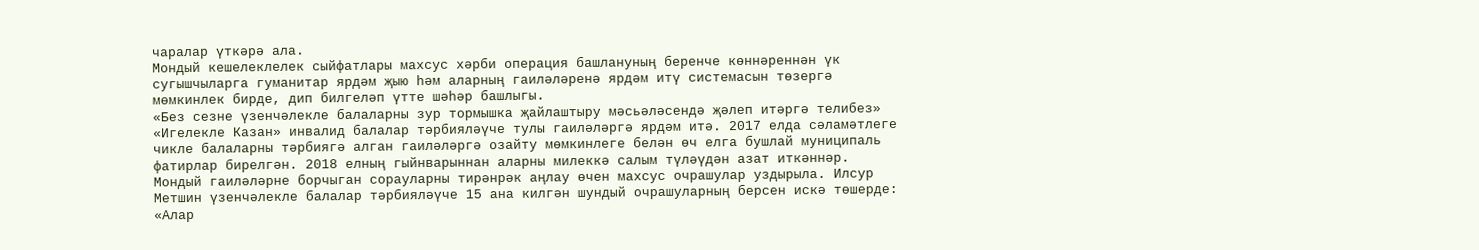чаралар үткәрә ала.
Мондый кешелеклелек сыйфатлары махсус хәрби операция башлануның беренче көннәреннән үк сугышчыларга гуманитар ярдәм җыю һәм аларның гаиләләренә ярдәм итү системасын төзергә мөмкинлек бирде, дип билгеләп үтте шәһәр башлыгы.
«Без сезне үзенчәлекле балаларны зур тормышка җайлаштыру мәсьәләсендә җәлеп итәргә телибез»
«Игелекле Казан» инвалид балалар тәрбияләүче тулы гаиләләргә ярдәм итә. 2017 елда сәламәтлеге чикле балаларны тәрбиягә алган гаиләләргә озайту мөмкинлеге белән өч елга бушлай муниципаль фатирлар бирелгән. 2018 елның гыйнварыннан аларны милеккә салым түләүдән азат иткәннәр.
Мондый гаиләләрне борчыган сорауларны тирәнрәк аңлау өчен махсус очрашулар уздырыла. Илсур Метшин үзенчәлекле балалар тәрбияләүче 15 ана килгән шундый очрашуларның берсен искә төшерде: «Алар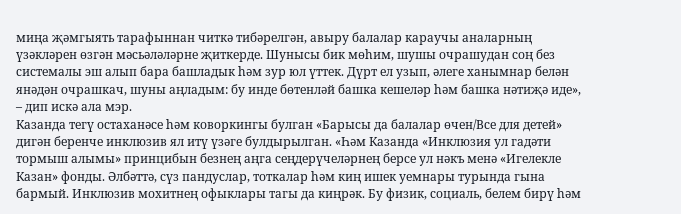миңа җәмгыять тарафыннан читкә тибәрелгән, авыру балалар караучы аналарның үзәкләрен өзгән мәсьәләләрне җиткерде. Шунысы бик мөһим, шушы очрашудан соң без системалы эш алып бара башладык һәм зур юл үттек. Дүрт ел узып, әлеге ханымнар белән янәдән очрашкач, шуны аңладым: бу инде бөтенләй башка кешеләр һәм башка нәтиҗә иде», – дип искә ала мэр.
Казанда тегү остаханәсе һәм коворкингы булган «Барысы да балалар өчен/Все для детей» дигән беренче инклюзив ял итү үзәге булдырылган. «Һәм Казанда «Инклюзия ул гадәти тормыш алымы» принцибын безнең аңга сеңдерүчеләрнең берсе ул нәкъ менә «Игелекле Казан» фонды. Әлбәттә, сүз пандуслар, тоткалар һәм киң ишек уемнары турында гына бармый. Инклюзив мохитнең офыклары тагы да киңрәк. Бу физик, социаль, белем бирү һәм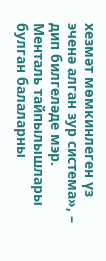хезмәт мөмкинлеген үз эченә алган зур система», – дип билгеләде мэр.
Менталь тайпылышлары булган балаларны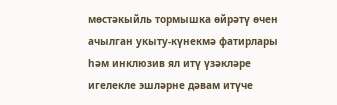мөстәкыйль тормышка өйрәтү өчен ачылган укыту-күнекмә фатирлары һәм инклюзив ял итү үзәкләре игелекле эшләрне дәвам итүче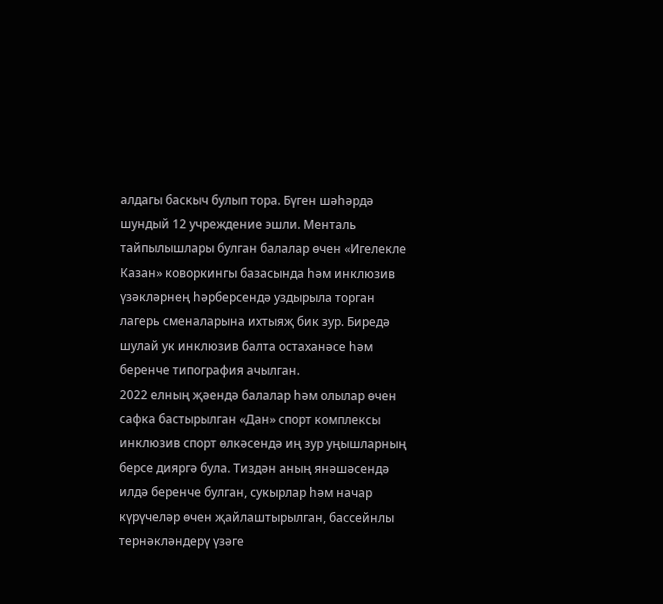алдагы баскыч булып тора. Бүген шәһәрдә шундый 12 учреждение эшли. Менталь тайпылышлары булган балалар өчен «Игелекле Казан» коворкингы базасында һәм инклюзив үзәкләрнең һәрберсендә уздырыла торган лагерь сменаларына ихтыяҗ бик зур. Биредә шулай ук инклюзив балта остаханәсе һәм беренче типография ачылган.
2022 елның җәендә балалар һәм олылар өчен сафка бастырылган «Дан» спорт комплексы инклюзив спорт өлкәсендә иң зур уңышларның берсе дияргә була. Тиздән аның янәшәсендә илдә беренче булган, сукырлар һәм начар күрүчеләр өчен җайлаштырылган, бассейнлы тернәкләндерү үзәге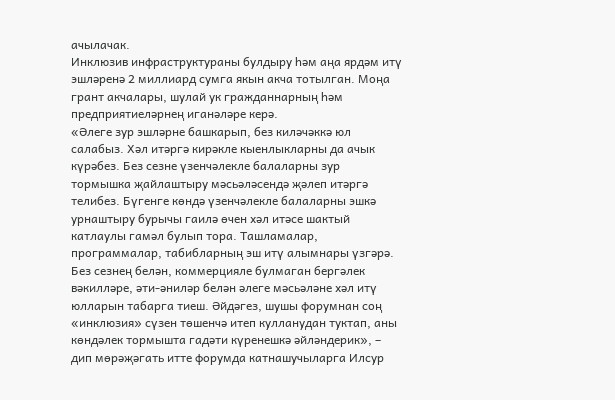ачылачак.
Инклюзив инфраструктураны булдыру һәм аңа ярдәм итү эшләренә 2 миллиард сумга якын акча тотылган. Моңа грант акчалары, шулай ук гражданнарның һәм предприятиеләрнең иганәләре керә.
«Әлеге зур эшләрне башкарып, без киләчәккә юл салабыз. Хәл итәргә кирәкле кыенлыкларны да ачык күрәбез. Без сезне үзенчәлекле балаларны зур тормышка җайлаштыру мәсьәләсендә җәлеп итәргә телибез. Бүгенге көндә үзенчәлекле балаларны эшкә урнаштыру бурычы гаилә өчен хәл итәсе шактый катлаулы гамәл булып тора. Ташламалар, программалар, табибларның эш итү алымнары үзгәрә. Без сезнең белән, коммерцияле булмаган бергәлек вәкилләре, әти-әниләр белән әлеге мәсьәләне хәл итү юлларын табарга тиеш. Әйдәгез, шушы форумнан соң «инклюзия» сүзен төшенчә итеп кулланудан туктап, аны көндәлек тормышта гадәти күренешкә әйләндерик», – дип мөрәҗәгать итте форумда катнашучыларга Илсур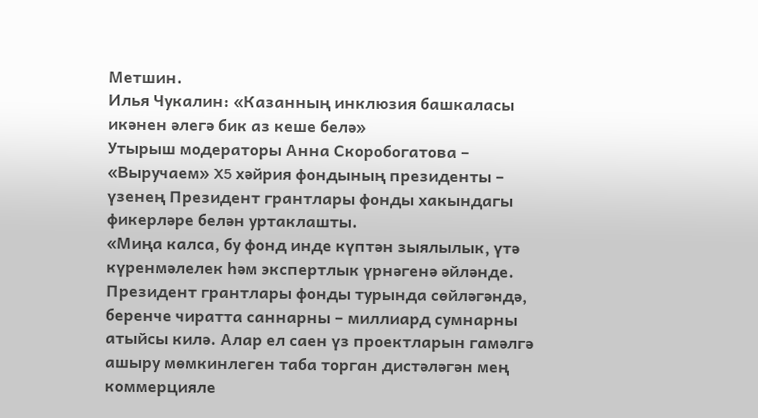Метшин.
Илья Чукалин: «Казанның инклюзия башкаласы икәнен әлегә бик аз кеше белә»
Утырыш модераторы Анна Скоробогатова – «Выручаем» X5 хәйрия фондының президенты – үзенең Президент грантлары фонды хакындагы фикерләре белән уртаклашты.
«Миңа калса, бу фонд инде күптән зыялылык, үтә күренмәлелек һәм экспертлык үрнәгенә әйләнде. Президент грантлары фонды турында сөйләгәндә, беренче чиратта саннарны – миллиард сумнарны атыйсы килә. Алар ел саен үз проектларын гамәлгә ашыру мөмкинлеген таба торган дистәләгән мең коммерцияле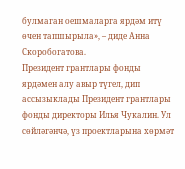булмаган оешмаларга ярдәм итү өчен тапшырыла», – диде Анна Скоробогатова.
Президент грантлары фонды ярдәмен алу авыр түгел, дип ассызыклады Президент грантлары фонды директоры Илья Чукалин. Ул сөйләгәнчә, үз проектларына хөрмәт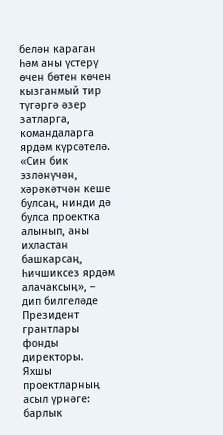белән караган һәм аны үстерү өчен бөтен көчен кызганмый тир түгәргә әзер затларга, командаларга ярдәм күрсәтелә.
«Син бик эзләнүчән, хәрәкәтчән кеше булсаң, нинди дә булса проектка алынып, аны ихластан башкарсаң, һичшиксез ярдәм алачаксың», – дип билгеләде Президент грантлары фонды директоры.
Яхшы проектларның асыл үрнәге: барлык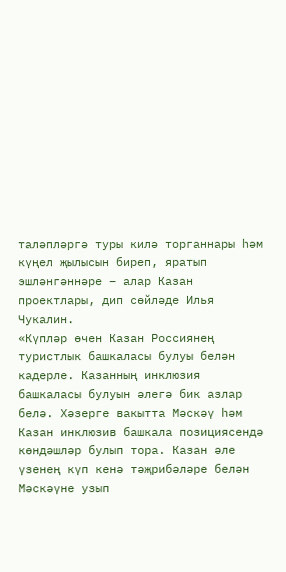таләпләргә туры килә торганнары һәм күңел җылысын биреп, яратып эшләнгәннәре – алар Казан проектлары, дип сөйләде Илья Чукалин.
«Күпләр өчен Казан Россиянең туристлык башкаласы булуы белән кадерле. Казанның инклюзия башкаласы булуын әлегә бик азлар белә. Хәзерге вакытта Мәскәү һәм Казан инклюзив башкала позициясендә көндәшләр булып тора. Казан әле үзенең күп кенә тәҗрибәләре белән Мәскәүне узып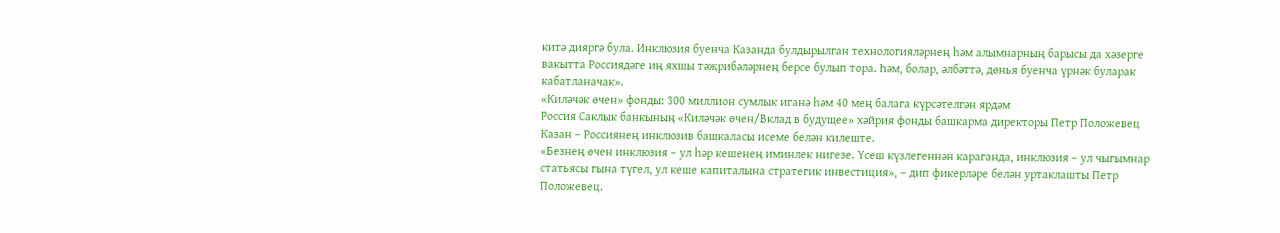китә дияргә була. Инклюзия буенча Казанда булдырылган технологияләрнең һәм алымнарның барысы да хәзерге вакытта Россиядәге иң яхшы тәҗрибәләрнең берсе булып тора. Һәм, болар, әлбәттә, дөнья буенча үрнәк буларак кабатланачак».
«Киләчәк өчен» фонды: 300 миллион сумлык иганә һәм 40 мең балага күрсәтелгән ярдәм
Россия Саклык банкының «Киләчәк өчен/Вклад в будущее» хәйрия фонды башкарма директоры Петр Положевец Казан – Россиянең инклюзив башкаласы исеме белән килеште.
«Безнең өчен инклюзия – ул һәр кешенең иминлек нигезе. Үсеш күзлегеннән караганда, инклюзия – ул чыгымнар статьясы гына түгел, ул кеше капиталына стратегик инвестиция», – дип фикерләре белән уртаклашты Петр Положевец.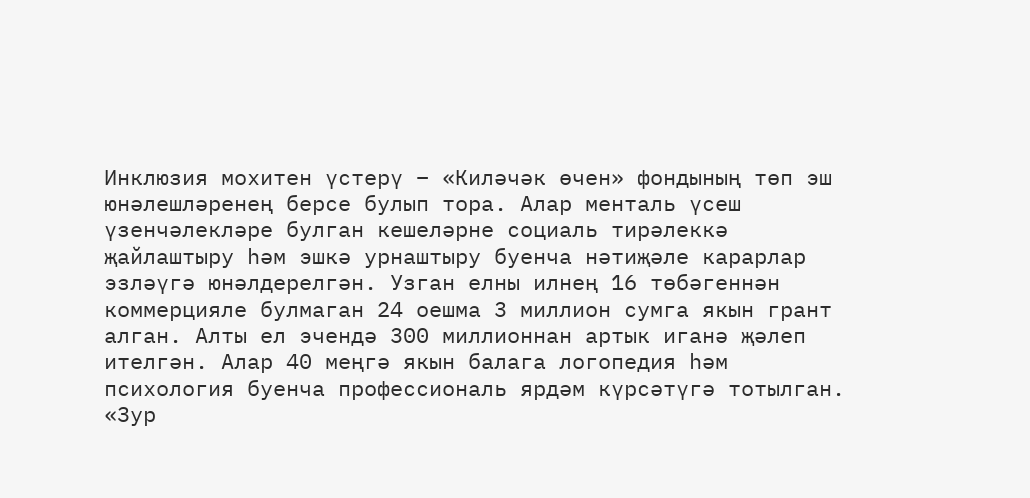Инклюзия мохитен үстерү – «Киләчәк өчен» фондының төп эш юнәлешләренең берсе булып тора. Алар менталь үсеш үзенчәлекләре булган кешеләрне социаль тирәлеккә җайлаштыру һәм эшкә урнаштыру буенча нәтиҗәле карарлар эзләүгә юнәлдерелгән. Узган елны илнең 16 төбәгеннән коммерцияле булмаган 24 оешма 3 миллион сумга якын грант алган. Алты ел эчендә 300 миллионнан артык иганә җәлеп ителгән. Алар 40 меңгә якын балага логопедия һәм психология буенча профессиональ ярдәм күрсәтүгә тотылган.
«Зур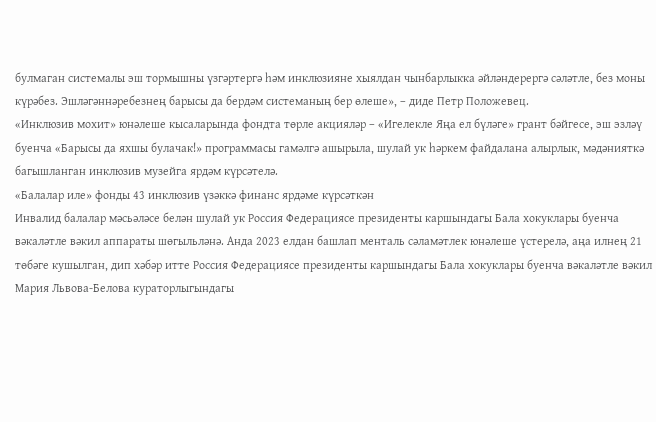булмаган системалы эш тормышны үзгәртергә һәм инклюзияне хыялдан чынбарлыкка әйләндерергә сәләтле, без моны күрәбез. Эшләгәннәребезнең барысы да бердәм системаның бер өлеше», – диде Петр Положевец.
«Инклюзив мохит» юнәлеше кысаларында фондта төрле акцияләр – «Игелекле Яңа ел бүләге» грант бәйгесе, эш эзләү буенча «Барысы да яхшы булачак!» программасы гамәлгә ашырыла, шулай ук һәркем файдалана алырлык, мәдәнияткә багышланган инклюзив музейга ярдәм күрсәтелә.
«Балалар иле» фонды 43 инклюзив үзәккә финанс ярдәме күрсәткән
Инвалид балалар мәсьәләсе белән шулай ук Россия Федерациясе президенты каршындагы Бала хокуклары буенча вәкаләтле вәкил аппараты шөгыльләнә. Анда 2023 елдан башлап менталь сәламәтлек юнәлеше үстерелә, аңа илнең 21 төбәге кушылган, дип хәбәр итте Россия Федерациясе президенты каршындагы Бала хокуклары буенча вәкаләтле вәкил Мария Львова-Белова кураторлыгындагы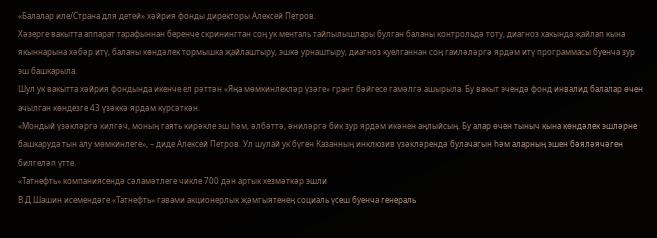«Балалар иле/Страна для детей» хәйрия фонды директоры Алексей Петров.
Хәзерге вакытта аппарат тарафыннан беренче скринингтан соң ук менталь тайпылышлары булган баланы контрольдә тоту, диагноз хакында җайлап кына якыннарына хәбәр итү, баланы көндәлек тормышка җайлаштыру, эшкә урнаштыру, диагноз куелганнан соң гаиләләргә ярдәм итү программасы буенча зур эш башкарыла.
Шул ук вакытта хәйрия фондында икенче ел рәттән «Яңа мөмкинлекләр үзәге» грант бәйгесе гамәлгә ашырыла. Бу вакыт эчендә фонд инвалид балалар өчен ачылган көндезге 43 үзәккә ярдәм күрсәткән.
«Мондый үзәкләргә килгәч, моның гаять кирәкле эш һәм, әлбәттә, әниләргә бик зур ярдәм икәнен аңлыйсың. Бу алар өчен тыныч кына көндәлек эшләрне башкаруда тын алу мөмкинлеге», – диде Алексей Петров. Ул шулай ук бүген Казанның инклюзив үзәкләрендә булачагын һәм аларның эшен бәяләячәген билгеләп үтте.
«Татнефть» компаниясендә сәламәтлеге чикле 700 дән артык хезмәткәр эшли
В.Д.Шашин исемендәге «Татнефть» гавами акционерлык җәмгыятенең социаль үсеш буенча генераль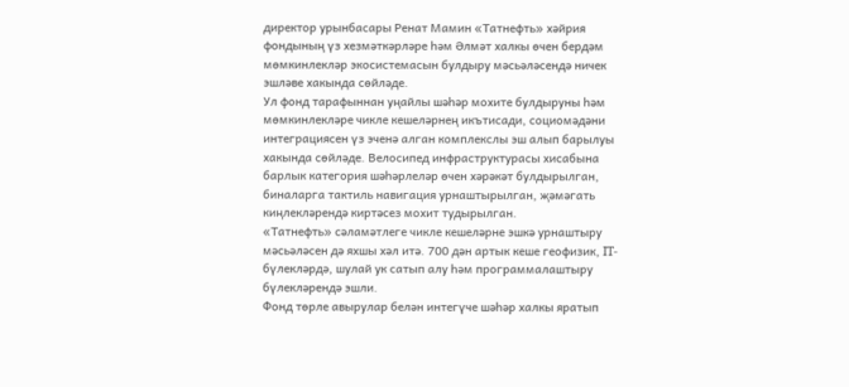директор урынбасары Ренат Мамин «Татнефть» хәйрия фондының үз хезмәткәрләре һәм Әлмәт халкы өчен бердәм мөмкинлекләр экосистемасын булдыру мәсьәләсендә ничек эшләве хакында сөйләде.
Ул фонд тарафыннан уңайлы шәһәр мохите булдыруны һәм мөмкинлекләре чикле кешеләрнең икътисади, социомәдәни интеграциясен үз эченә алган комплекслы эш алып барылуы хакында сөйләде. Велосипед инфраструктурасы хисабына барлык категория шәһәрлеләр өчен хәрәкәт булдырылган, биналарга тактиль навигация урнаштырылган, җәмәгать киңлекләрендә киртәсез мохит тудырылган.
«Татнефть» сәламәтлеге чикле кешеләрне эшкә урнаштыру мәсьәләсен дә яхшы хәл итә. 700 дән артык кеше геофизик, IT- бүлекләрдә, шулай ук сатып алу һәм программалаштыру бүлекләрендә эшли.
Фонд төрле авырулар белән интегүче шәһәр халкы яратып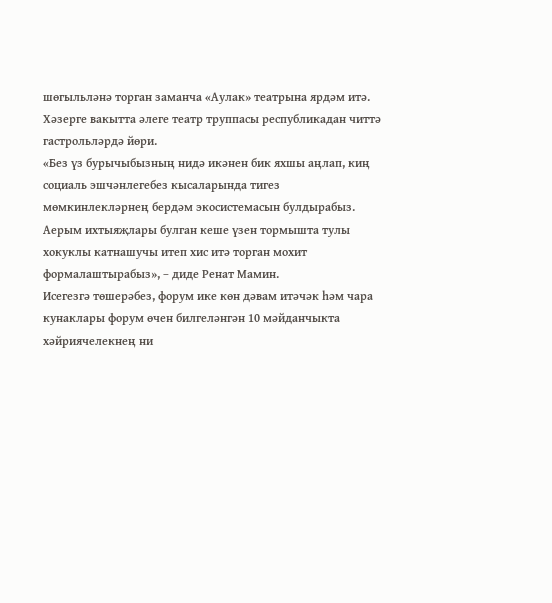шөгыльләнә торган заманча «Аулак» театрына ярдәм итә. Хәзерге вакытта әлеге театр труппасы республикадан читтә гастрольләрдә йөри.
«Без үз бурычыбызның нидә икәнен бик яхшы аңлап, киң социаль эшчәнлегебез кысаларында тигез мөмкинлекләрнең бердәм экосистемасын булдырабыз. Аерым ихтыяҗлары булган кеше үзен тормышта тулы хокуклы катнашучы итеп хис итә торган мохит формалаштырабыз», – диде Ренат Мамин.
Исегезгә төшерәбез, форум ике көн дәвам итәчәк һәм чара кунаклары форум өчен билгеләнгән 10 мәйданчыкта хәйриячелекнең ни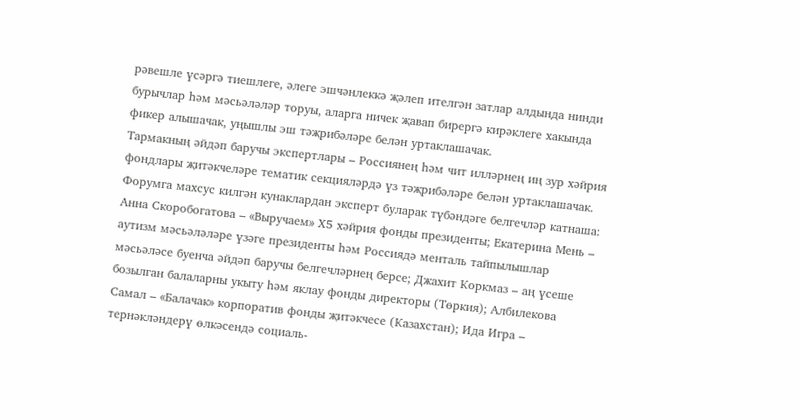рәвешле үсәргә тиешлеге, әлеге эшчәнлеккә җәлеп ителгән затлар алдында нинди бурычлар һәм мәсьәләләр торуы, аларга ничек җавап бирергә кирәклеге хакында фикер алышачак, уңышлы эш тәҗрибәләре белән уртаклашачак.
Тармакның әйдәп баручы экспертлары – Россиянең һәм чит илләрнең иң зур хәйрия фондлары җитәкчеләре тематик секцияләрдә үз тәҗрибәләре белән уртаклашачак. Форумга махсус килгән кунаклардан эксперт буларак түбәндәге белгечләр катнаша: Анна Скоробогатова – «Выручаем» Х5 хәйрия фонды президенты; Екатерина Мень – аутизм мәсьәләләре үзәге президенты һәм Россиядә менталь тайпылышлар мәсьәләсе буенча әйдәп баручы белгечләрнең берсе; Джахит Коркмаз – аң үсеше бозылган балаларны укыту һәм яклау фонды директоры (Төркия); Албилекова Самал – «Балачак» корпоратив фонды җитәкчесе (Казахстан); Ида Игра – тернәкләндерү өлкәсендә социаль-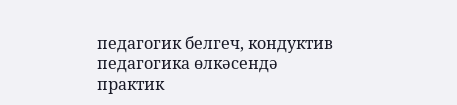педагогик белгеч, кондуктив педагогика өлкәсендә практик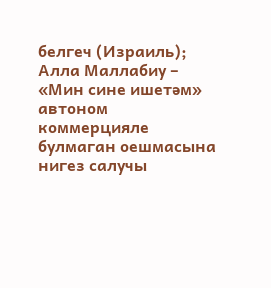белгеч (Израиль); Алла Маллабиу – «Мин сине ишетәм» автоном коммерцияле булмаган оешмасына нигез салучы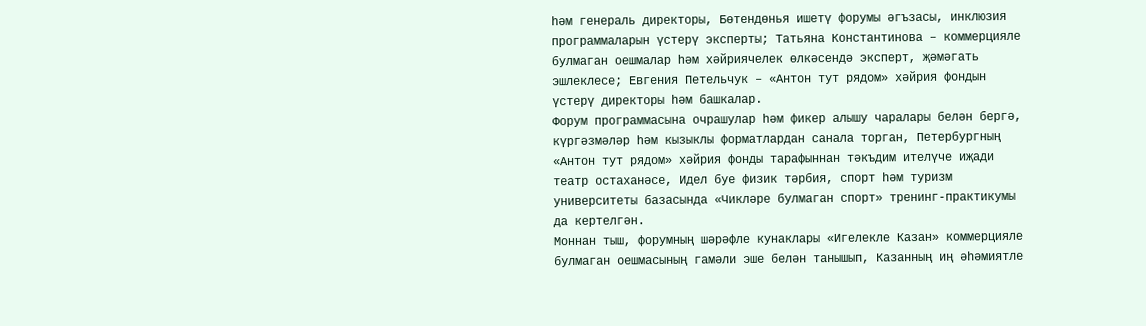һәм генераль директоры, Бөтендөнья ишетү форумы әгъзасы, инклюзия программаларын үстерү эксперты; Татьяна Константинова – коммерцияле булмаган оешмалар һәм хәйриячелек өлкәсендә эксперт, җәмәгать эшлеклесе; Евгения Петельчук – «Антон тут рядом» хәйрия фондын үстерү директоры һәм башкалар.
Форум программасына очрашулар һәм фикер алышу чаралары белән бергә, күргәзмәләр һәм кызыклы форматлардан санала торган, Петербургның «Антон тут рядом» хәйрия фонды тарафыннан тәкъдим ителүче иҗади театр остаханәсе, Идел буе физик тәрбия, спорт һәм туризм университеты базасында «Чикләре булмаган спорт» тренинг-практикумы да кертелгән.
Моннан тыш, форумның шәрәфле кунаклары «Игелекле Казан» коммерцияле булмаган оешмасының гамәли эше белән танышып, Казанның иң әһәмиятле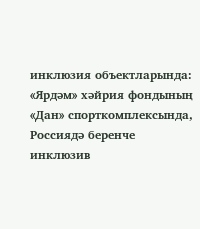инклюзия объектларында: «Ярдәм» хәйрия фондының «Дан» спорткомплексында, Россиядә беренче инклюзив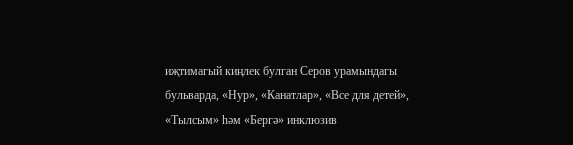иҗтимагый киңлек булган Серов урамындагы бульварда, «Нур», «Канатлар», «Все для детей», «Тылсым» һәм «Бергә» инклюзив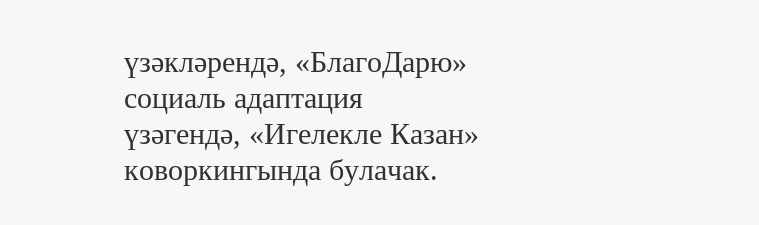үзәкләрендә, «БлагоДарю» социаль адаптация үзәгендә, «Игелекле Казан» коворкингында булачак.